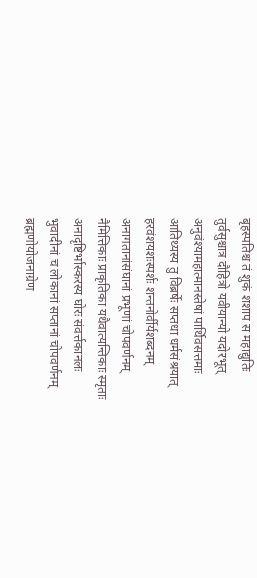बृहस्पतिश्च तं शुकं शशाप स महाद्युतिः
तुर्वसुश्चात्र दौहित्रो यवीयान्यो यदोरभूत्
अनुवंश्यामहात्मानस्तेषां पार्थिवसत्तमाः
आतिथ्यस्य तु विब्रर्षेः सप्तधा धर्मसंश्रयात्
हरवंशयशःस्पर्शः शन्तनोर्वीर्यशब्दनम्
अनागतानांसंघानां प्रभूणां चोपवर्णनम्
नैमित्तिकाः प्राकृतिका यथैवात्यन्तिकाः स्मृताः
अनादृष्टिर्भास्करस्य घोरः संवर्त्तकानलः
भुवादीनां च लोकानां सप्तानां चोपवर्णनम्
ब्रह्मणोयोजनाग्रेण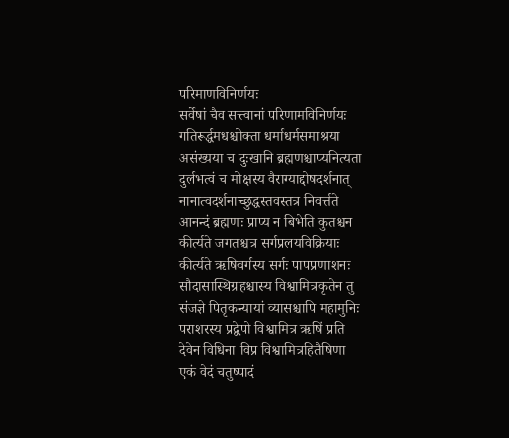परिमाणविनिर्णयः
सर्वेषां चैव सत्त्वानां परिणामविनिर्णयः
गतिरूर्द्धमधश्चोक्ता धर्माधर्मसमाश्रया
असंख्यया च दुःखानि ब्रह्मणश्चाप्यनित्यता
दुर्लभत्वं च मोक्षस्य वैराग्याद्दोषदर्शनात्
नानात्वदर्शनाच्छुद्धस्तवस्तत्र निवर्त्तते
आनन्दं ब्रह्मणः प्राप्य न बिभेति कुतश्चन
कीर्त्यते जगतश्चत्र सर्गप्रलयविक्रियाः
कीर्त्यते ऋषिवर्गस्य सर्गः पापप्रणाशनः
सौदासास्थिग्रहश्चास्य विश्वामित्रकृतेन तु
संजज्ञे पितृकन्यायां व्यासश्चापि महामुनिः
पराशरस्य प्रद्वेपो विश्वामित्र ऋषिं प्रति
देवेन विधिना विप्र विश्वामित्रहितैषिणा
एकं वेदं चतुष्पादं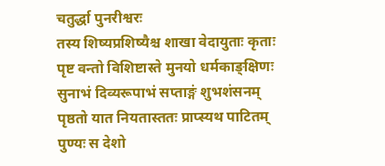चतुर्द्धा पुनरीश्वरः
तस्य शिष्यप्रशिष्यैश्च शाखा वेदायुताः कृताः
पृष्ट वन्तो विशिष्टास्ते मुनयो धर्मकाङ्क्षिणः
सुनाभं दिव्यरूपाभं सप्ताङ्गं शुभशंसनम्
पृष्ठतो यात नियतास्ततः प्राप्स्यथ पाटितम्
पुण्यः स देशो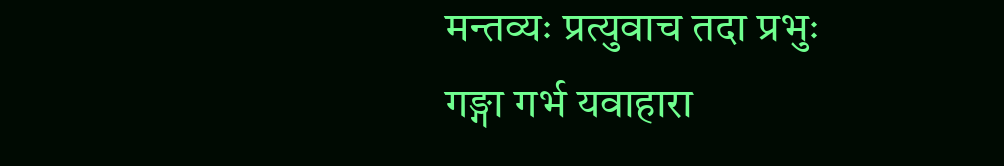मन्तव्यः प्रत्युवाच तदा प्रभुः
गङ्गा गर्भ यवाहारा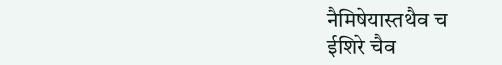नैमिषेयास्तथैव च
ईशिरे चैव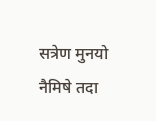सत्रेण मुनयो नैमिषे तदा